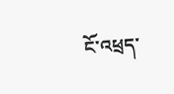ངོ་འཕྲད་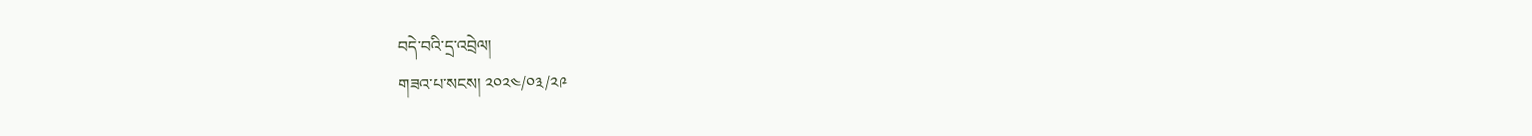བདེ་བའི་དྲ་འབྲེལ།
གཟའ་པ་སངས། ༢༠༢༤/༠༣/༢༩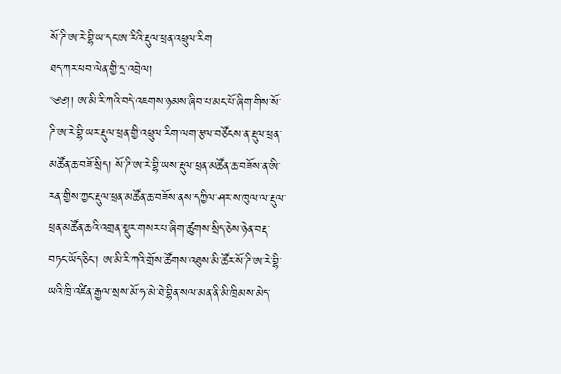སོ་ཌི་ཨ་རེ་བྷི་ཡ་དང་ཨ་རིའི་རྡུལ་ཕྲན་འཕྲུལ་རིག
ཐད་ཀར་ཕབ་ལེན་གྱི་དྲ་འབྲེལ།
༄༅།། ཨ་མི་རི་ཀའི་བདེ་འཇགས་ཉམས་ཞིབ་པ་མང་པོ་ཞིག་གིས་སོ་ཌི་ཨ་རེ་བྷི་ཡར་རྡུལ་ཕྲན་གྱི་འཕྲུལ་རིག་ལག་རྩལ་བཙོངས་ན་རྡུལ་ཕྲན་མཚོན་ཆ་བཟོ་སྲིད། སོ་ཌི་ཨ་རེ་བྷི་ཡས་རྡུལ་ཕྲན་མཚོན་ཆ་བཟོས་ན་ཨི་རན་གྱིས་ཀྱང་རྡུལ་ཕྲན་མཚོན་ཆ་བཟོས་ནས་དཀྱིལ་ཤར་ས་ཁུལ་ལ་རྡུལ་ཕྲན་མཚོན་ཆའི་འགྲན་སྡུར་གསར་པ་ཞིག་ཚུགས་སྲིད་ཅེས་ཉེན་བརྡ་བཏང་ཡོད་ཅིང་། ཨ་མི་རི་ཀའི་གྲོས་ཚོགས་འཐུས་མི་ཚོར་སོ་ཌི་ཨ་རེ་བྷི་ཡའི་ཁྲི་འཛིན་རྒྱལ་སྲས་མོ་ཧ་མེ་ཐེ་བྷིན་སལ་མན་ནི་མི་ཁྲིམས་མེད་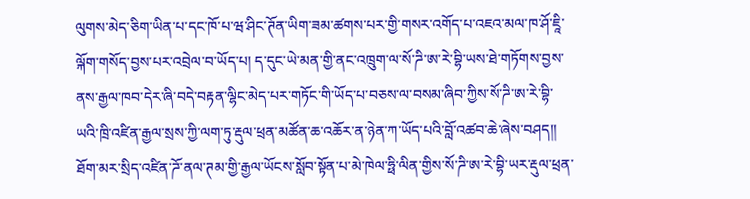ལུགས་མེད་ཅིག་ཡིན་པ་དང་ཁོ་པ་ཝ་ཤིང་ཊོན་ཡིག་ཟམ་ཚགས་པར་གྱི་གསར་འགོད་པ་འཇའ་མལ་ཁ་ཤོ་ཇཱི་ལྐོག་གསོད་བྱས་པར་འབྲེལ་བ་ཡོད་པ། ད་དུང་ཡེ་མན་གྱི་ནང་འཁྲུག་ལ་སོ་ཌི་ཨ་རེ་བྷི་ཡས་ཐེ་གཏོགས་བྱས་ནས་རྒྱལ་ཁབ་དེར་ཞི་བདེ་བརྟན་ལྷིང་མེད་པར་གཏོང་གི་ཡོད་པ་བཅས་ལ་བསམ་ཞིབ་ཀྱིས་སོ་ཌི་ཨ་རེ་བྷི་ཡའི་ཁྲི་འཛིན་རྒྱལ་སྲས་ཀྱི་ལག་ཏུ་རྡུལ་ཕྲན་མཚོན་ཆ་འཆོར་ན་ཉེན་ཀ་ཡོད་པའི་བློ་འཚབ་ཆེ་ཞེས་བཤད།།
ཐོག་མར་སྲིད་འཛིན་ཌོ་ནལ་ཊམ་གྱི་རྒྱལ་ཡོངས་སློབ་སྟོན་པ་མེ་ཁེལ་ཧྥི་ལིན་གྱིས་སོ་ཌི་ཨ་རེ་བྷི་ཡར་རྡུལ་ཕྲན་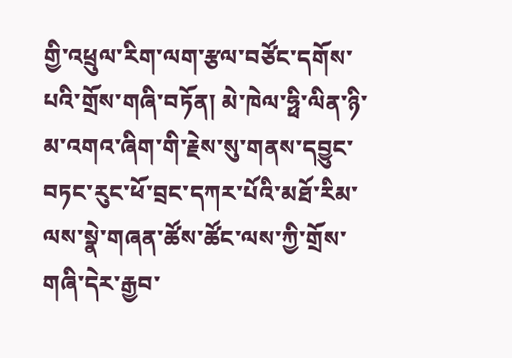གྱི་འཕྲུལ་རིག་ལག་རྩལ་བཙོང་དགོས་པའི་གྲོས་གཞི་བཏོན། མེ་ཁེལ་ཧྥི་ལིན་ཉི་མ་འགའ་ཞིག་གི་རྗེས་སུ་གནས་དབྱུང་བཏང་རུང་ཕོ་བྲང་དཀར་པོའི་མཐོ་རིམ་ལས་སྣེ་གཞན་ཚོས་ཚོང་ལས་ཀྱི་གྲོས་གཞི་དེར་རྒྱབ་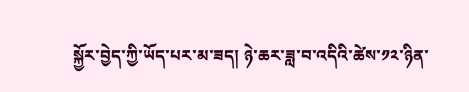སྐྱོར་བྱེད་ཀྱི་ཡོད་པར་མ་ཟད། ཉེ་ཆར་ཟླ་བ་འདིའི་ཚེས་༡༢་ཉིན་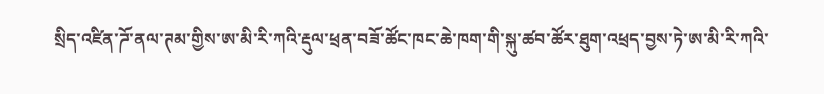སྲིད་འཛིན་ཌོ་ནལ་ཊམ་གྱིས་ཨ་མི་རི་ཀའི་རྡུལ་ཕྲན་བཟོ་ཚོང་ཁང་ཆེ་ཁག་གི་སྐུ་ཚབ་ཚོར་ཐུག་འཕྲད་བྱས་ཏེ་ཨ་མི་རི་ཀའི་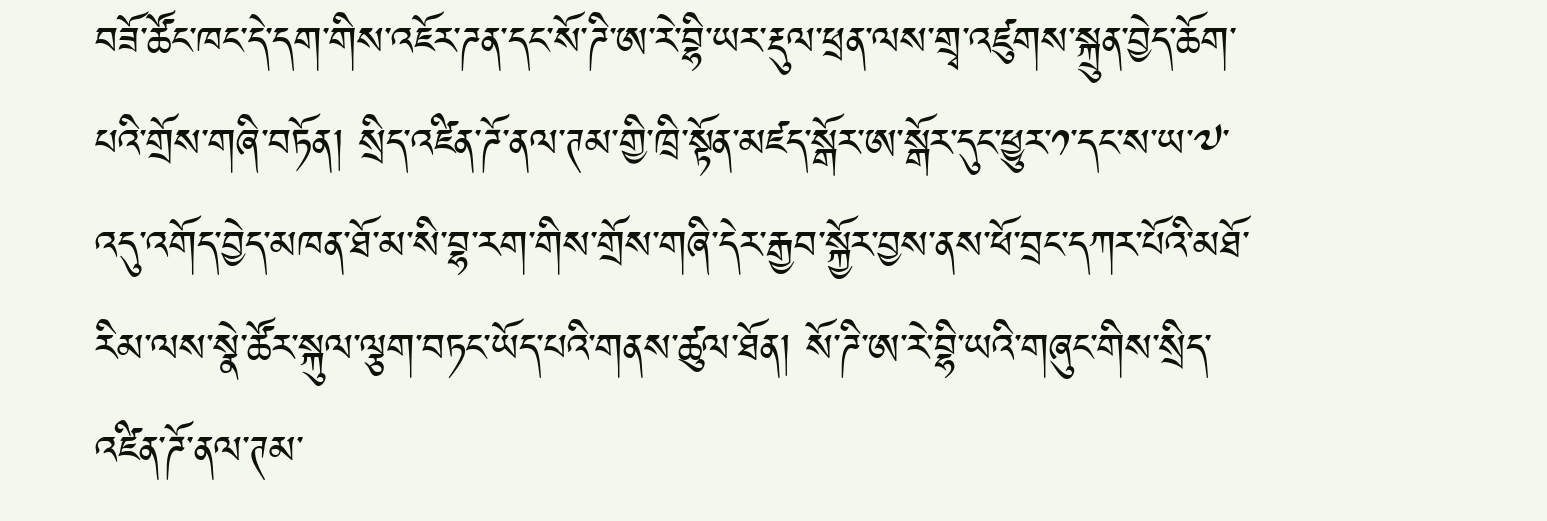བཟོ་ཚོང་ཁང་དེ་དག་གིས་འཇོར་ཌན་དང་སོ་ཌི་ཨ་རེ་བྷི་ཡར་རྡུལ་ཕྲན་ལས་གྲྭ་འཛུགས་སྐྲུན་བྱེད་ཆོག་པའི་གྲོས་གཞི་བཏོན། སྲིད་འཛིན་ཌོ་ནལ་ཊམ་གྱི་ཁྲི་སྟོན་མཛད་སྒོར་ཨ་སྒོར་དུང་ཕྱུར་༡་དང་ས་ཡ་༧་འདུ་འགོད་བྱེད་མཁན་ཐོ་མ་སི་བྷ་རག་གིས་གྲོས་གཞི་དེར་རྒྱབ་སྐྱོར་བྱས་ནས་ཕོ་བྲང་དཀར་པོའི་མཐོ་རིམ་ལས་སྣེ་ཚོར་སྐུལ་ལྕག་བཏང་ཡོད་པའི་གནས་ཚུལ་ཐོན། སོ་ཌི་ཨ་རེ་བྷི་ཡའི་གཞུང་གིས་སྲིད་འཛིན་ཌོ་ནལ་ཊམ་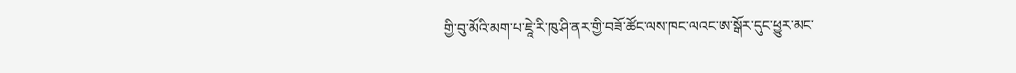གྱི་བུ་མོའི་མག་པ་ཇཱེ་རི་ཁུ་ཤི་ནར་གྱི་བཟོ་ཚོང་ལས་ཁང་ལའང་ཨ་སྒོར་དུང་ཕྱུར་མང་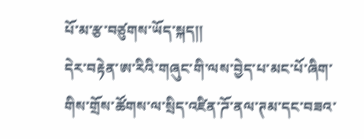པོ་མ་རྩ་བཙུགས་ཡོད་སྐད།།
དེར་བརྟེན་ཨ་རིའི་གཞུང་གི་ལས་བྱེད་པ་མང་པོ་ཞིག་གིས་གྲོས་ཚོགས་ལ་སྲིད་འཛིན་ཌོ་ནལ་ཊམ་དང་བཟའ་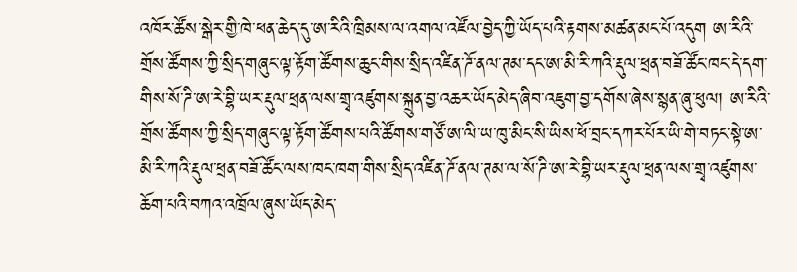འཁོར་ཚོས་སྒེར་གྱི་ཁེ་ཕན་ཆེད་དུ་ཨ་རིའི་ཁྲིམས་ལ་འགལ་འཛོལ་བྱེད་ཀྱི་ཡོད་པའི་རྟགས་མཚན་མང་པོ་འདུག ཨ་རིའི་གྲོས་ཚོགས་ཀྱི་སྲིད་གཞུང་ལྟ་རྟོག་ཚོགས་ཆུང་གིས་སྲིད་འཛིན་ཌོ་ནལ་ཊམ་དང་ཨ་མི་རི་ཀའི་རྡུལ་ཕྲན་བཟོ་ཚོང་ཁང་དེ་དག་གིས་སོ་ཌི་ཨ་རེ་བྷི་ཡར་རྡུལ་ཕྲན་ལས་གྲྭ་འཛུགས་སྐྲུན་བྱ་འཆར་ཡོད་མེད་ཞིབ་འཇུག་བྱ་དགོས་ཞེས་སྙན་ཞུ་ཕུལ། ཨ་རིའི་གྲོས་ཚོགས་ཀྱི་སྲིད་གཞུང་ལྟ་རྟོག་ཚོགས་པའི་ཚོགས་གཙོ་ཨ་ལི་ཡ་ཁུ་མིང་སི་ཡིས་ཕོ་བྲང་དཀར་པོར་ཡི་གེ་བཏང་སྟེ་ཨ་མི་རི་ཀའི་རྡུལ་ཕྲན་བཟོ་ཚོང་ལས་ཁང་ཁག་གིས་སྲིད་འཛིན་ཌོ་ནལ་ཊམ་ལ་སོ་ཌི་ཨ་རེ་བྷི་ཡར་རྡུལ་ཕྲན་ལས་གྲྭ་འཛུགས་ཆོག་པའི་བཀའ་འཁྲོལ་ཞུས་ཡོད་མེད་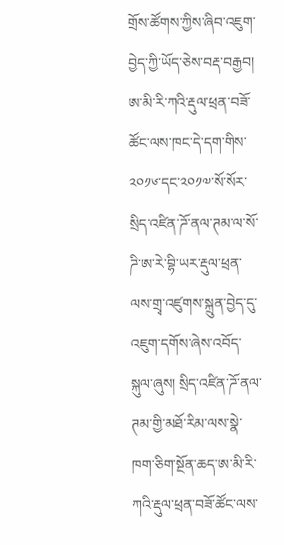གྲོས་ཚོགས་ཀྱིས་ཞིབ་འཇུག་བྱེད་ཀྱི་ཡོད་ཅེས་བརྡ་བརྒྱབ། ཨ་མི་རི་ཀའི་རྡུལ་ཕྲན་བཟོ་ཚོང་ལས་ཁང་དེ་དག་གིས་༢༠༡༦་དང་༢༠༡༧་སོ་སོར་སྲིད་འཛིན་ཌོ་ནལ་ཊམ་ལ་སོ་ཌི་ཨ་རེ་བྷི་ཡར་རྡུལ་ཕྲན་ལས་གྲྭ་འཛུགས་སྐྲུན་བྱེད་དུ་འཇུག་དགོས་ཞེས་འབོད་སྐུལ་ཞུས། སྲིད་འཛིན་ཌོ་ནལ་ཊམ་གྱི་མཐོ་རིམ་ལས་སྣེ་ཁག་ཅིག་སྔོན་ཆད་ཨ་མི་རི་ཀའི་རྡུལ་ཕྲན་བཟོ་ཚོང་ལས་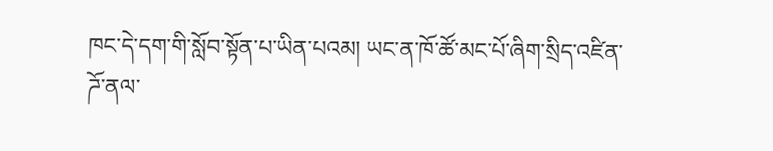ཁང་དེ་དག་གི་སློབ་སྟོན་པ་ཡིན་པའམ། ཡང་ན་ཁོ་ཚོ་མང་པོ་ཞིག་སྲིད་འཛིན་ཌོ་ནལ་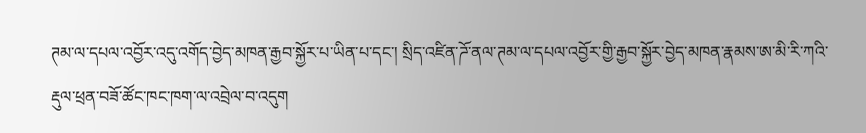ཊམ་ལ་དཔལ་འབྱོར་འདུ་འགོད་བྱེད་མཁན་རྒྱབ་སྐྱོར་པ་ཡིན་པ་དང་། སྲིད་འཛིན་ཌོ་ནལ་ཊམ་ལ་དཔལ་འབྱོར་གྱི་རྒྱབ་སྐྱོར་བྱེད་མཁན་རྣམས་ཨ་མི་རི་ཀའི་རྡུལ་ཕྲན་བཟོ་ཚོང་ཁང་ཁག་ལ་འབྲེལ་བ་འདུག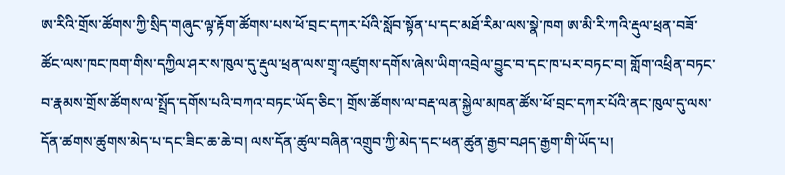ཨ་རིའི་གྲོས་ཚོགས་ཀྱི་སྲིད་གཞུང་ལྟ་རྟོག་ཚོགས་པས་ཕོ་བྲང་དཀར་པོའི་སློབ་སྟོན་པ་དང་མཐོ་རིམ་ལས་སྣེ་ཁག ཨ་མི་རི་ཀའི་རྡུལ་ཕྲན་བཟོ་ཚོང་ལས་ཁང་ཁག་གིས་དཀྱིལ་ཤར་ས་ཁུལ་དུ་རྡུལ་ཕྲན་ལས་གྲྭ་འཛུགས་དགོས་ཞེས་ཡིག་འབྲེལ་བྱུང་བ་དང་ཁ་པར་བཏང་བ། གློག་འཕྲིན་བཏང་བ་རྣམས་གྲོས་ཚོགས་ལ་སྤྲོད་དགོས་པའི་བཀའ་བཏང་ཡོད་ཅིང་། གྲོས་ཚོགས་ལ་བརྡ་ལན་སྐྱེལ་མཁན་ཚོས་ཕོ་བྲང་དཀར་པོའི་ནང་ཁུལ་དུ་ལས་དོན་ཚགས་ཚུགས་མེད་པ་དང་ཟིང་ཆ་ཆེ་བ། ལས་དོན་ཚུལ་བཞིན་འགྲུབ་ཀྱི་མེད་དང་ཕན་ཚུན་རྒྱབ་བཤད་རྒྱག་གི་ཡོད་པ།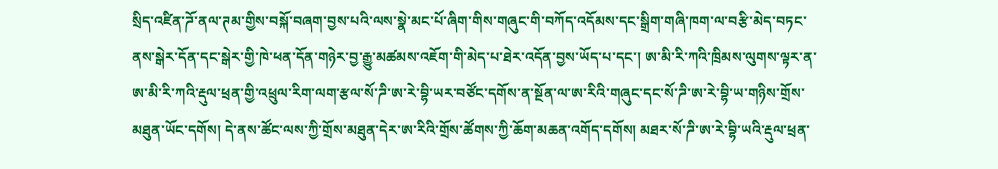སྲིད་འཛིན་ཌོ་ནལ་ཊམ་གྱིས་བསྐོ་བཞག་བྱས་པའི་ལས་སྣེ་མང་པོ་ཞིག་གིས་གཞུང་གི་བཀོད་འདོམས་དང་སྒྲིག་གཞི་ཁག་ལ་བརྩི་མེད་བཏང་ནས་སྒེར་དོན་དང་སྒེར་གྱི་ཁེ་ཕན་དོན་གཉེར་བྱ་རྒྱུ་མཚམས་འཇོག་གི་མེད་པ་ཐེར་འདོན་བྱས་ཡོད་པ་དང་། ཨ་མི་རི་ཀའི་ཁྲིམས་ལུགས་ལྟར་ན་ཨ་མི་རི་ཀའི་རྡུལ་ཕྲན་གྱི་འཕྲུལ་རིག་ལག་རྩལ་སོ་ཌི་ཨ་རེ་བྷི་ཡར་བཙོང་དགོས་ན་སྔོན་ལ་ཨ་རིའི་གཞུང་དང་སོ་ཌི་ཨ་རེ་བྷི་ཡ་གཉིས་གྲོས་མཐུན་ཡོང་དགོས། དེ་ནས་ཚོང་ལས་ཀྱི་གྲོས་མཐུན་དེར་ཨ་རིའི་གྲོས་ཚོགས་ཀྱི་ཆོག་མཆན་འགོད་དགོས། མཐར་སོ་ཌི་ཨ་རེ་བྷི་ཡའི་རྡུལ་ཕྲན་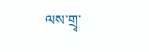ལས་གྲྭ་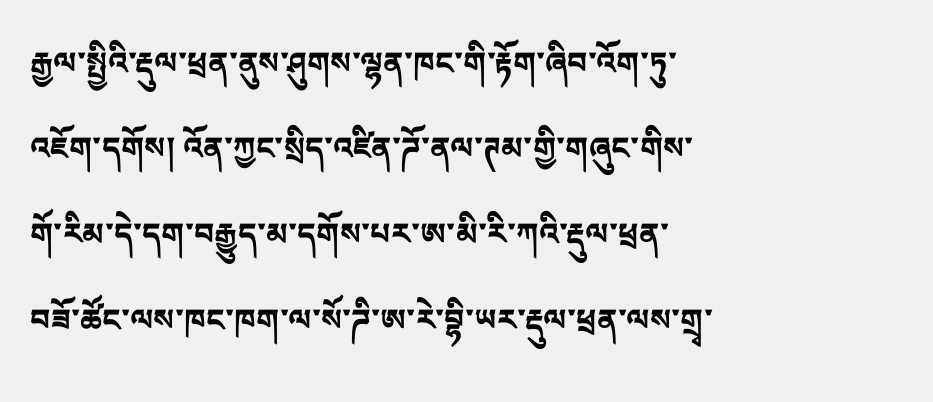རྒྱལ་སྤྱིའི་རྡུལ་ཕྲན་ནུས་ཤུགས་ལྷན་ཁང་གི་རྟོག་ཞིབ་འོག་ཏུ་འཇོག་དགོས། འོན་ཀྱང་སྲིད་འཛིན་ཌོ་ནལ་ཊམ་གྱི་གཞུང་གིས་གོ་རིམ་དེ་དག་བརྒྱུད་མ་དགོས་པར་ཨ་མི་རི་ཀའི་རྡུལ་ཕྲན་བཟོ་ཚོང་ལས་ཁང་ཁག་ལ་སོ་ཌི་ཨ་རེ་བྷི་ཡར་རྡུལ་ཕྲན་ལས་གྲྭ་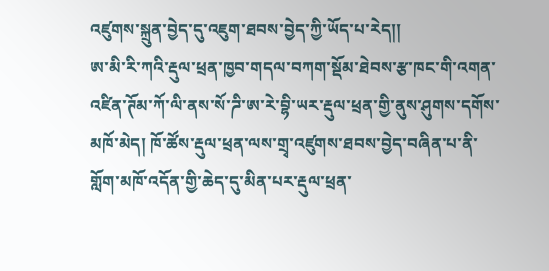འཛུགས་སྐྲུན་བྱེད་དུ་འཇུག་ཐབས་བྱེད་ཀྱི་ཡོད་པ་རེད།།
ཨ་མི་རི་ཀའི་རྡུལ་ཕྲན་ཁྱབ་གདལ་བཀག་སྡོམ་ཐེབས་རྩ་ཁང་གི་འགན་འཛིན་ཊོམ་ཀོ་ལི་ནས་སོ་ཌི་ཨ་རེ་བྷི་ཡར་རྡུལ་ཕྲན་གྱི་ནུས་ཤུགས་དགོས་མཁོ་མེད། ཁོ་ཚོས་རྡུལ་ཕྲན་ལས་གྲྭ་འཛུགས་ཐབས་བྱེད་བཞིན་པ་ནི་གློག་མཁོ་འདོན་གྱི་ཆེད་དུ་མིན་པར་རྡུལ་ཕྲན་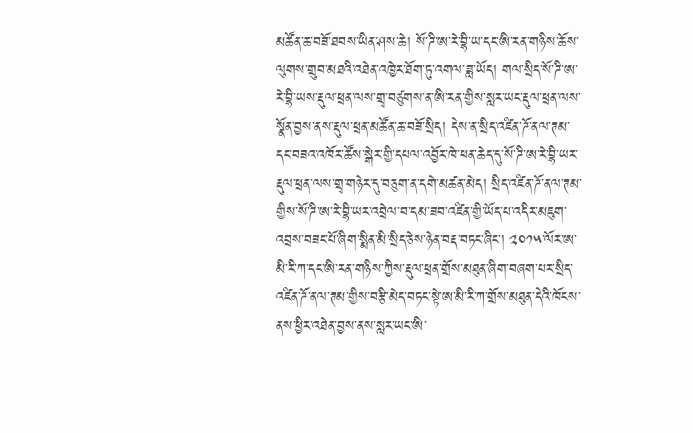མཚོན་ཆ་བཟོ་ཐབས་ཡིན་ཤས་ཆེ། སོ་ཌི་ཨ་རེ་བྷི་ཡ་དང་ཨི་རན་གཉིས་ཆོས་ལུགས་གྲུབ་མཐའི་འཐེན་འཁྱེར་ཐོག་ཏུ་འགལ་ཟླ་ཡོད། གལ་སྲིད་སོ་ཌི་ཨ་རེ་བྷི་ཡས་རྡུལ་ཕྲན་ལས་གྲྭ་བཙུགས་ན་ཨི་རན་གྱིས་སླར་ཡང་རྡུལ་ཕྲན་ལས་སྣོན་བྱས་ནས་རྡུལ་ཕྲན་མཚོན་ཆ་བཟོ་སྲིད། དེས་ན་སྲིད་འཛིན་ཌོ་ནལ་ཊམ་དང་བཟའ་འཁོར་ཚོས་སྒེར་གྱི་དཔལ་འབྱོར་ཁེ་ཕན་ཆེད་དུ་སོ་ཌི་ཨ་རེ་བྷི་ཡར་རྡུལ་ཕྲན་ལས་གྲྭ་གཉེར་དུ་བཅུག་ན་དགེ་མཚན་མེད། སྲིད་འཛིན་ཌོ་ནལ་ཊམ་གྱིས་སོ་ཌི་ཨ་རེ་བྷི་ཡར་འབྲེལ་བ་དམ་ཟབ་འཛིན་གྱི་ཡོད་པ་འདིར་མཇུག་འབྲས་བཟང་པོ་ཞིག་སྨིན་མི་སྲིད་ཅེས་ཉེན་བརྡ་བཏང་ཞིང་། ༢༠༡༥་ལོར་ཨ་མི་རི་ཀ་དང་ཨི་རན་གཉིས་ཀྱིས་རྡུལ་ཕྲན་གྲོས་མཐུན་ཞིག་བཞག་པར་སྲིད་འཛིན་ཌོ་ནལ་ཊམ་གྱིས་བརྩི་མེད་བཏང་སྟེ་ཨ་མི་རི་ཀ་གྲོས་མཐུན་དེའི་ཁོངས་ནས་ཕྱིར་འཐེན་བྱས་ནས་སླར་ཡང་ཨི་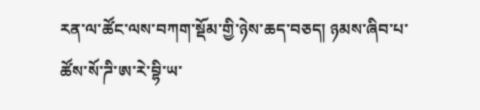རན་ལ་ཚོང་ལས་བཀག་སྡོམ་གྱི་ཉེས་ཆད་བཅད། ཉམས་ཞིབ་པ་ཚོས་སོ་ཌི་ཨ་རེ་བྷི་ཡ་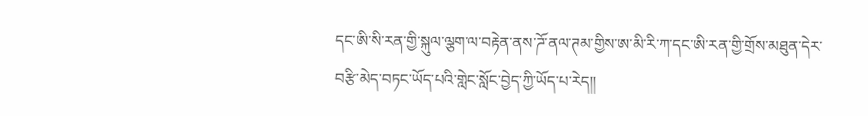དང་ཨི་སི་རན་གྱི་སྐུལ་ལྕག་ལ་བརྟེན་ནས་ཌོ་ནལ་ཊམ་གྱིས་ཨ་མི་རི་ཀ་དང་ཨི་རན་གྱི་གྲོས་མཐུན་དེར་བརྩི་མེད་བཏང་ཡོད་པའི་གླེང་སློང་བྱེད་ཀྱི་ཡོད་པ་རེད།།